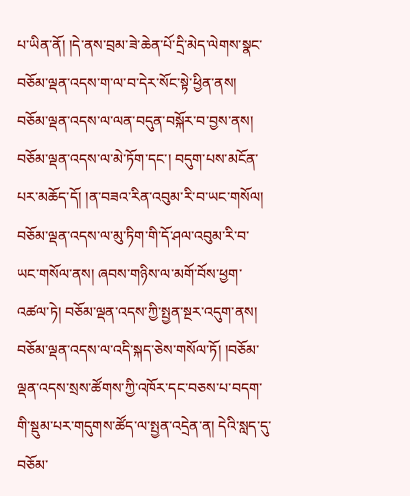པ་ཡིན་ནོ། །དེ་ནས་བྲམ་ཟེ་ཆེན་པོ་དྲི་མེད་ལེགས་སྣང་བཅོམ་ལྡན་འདས་ག་ལ་བ་དེར་སོང་སྟེ་ཕྱིན་ནས། བཅོམ་ལྡན་འདས་ལ་ལན་བདུན་བསྐོར་བ་བྱས་ནས། བཅོམ་ལྡན་འདས་ལ་མེ་ཏོག་དང་། བདུག་པས་མངོན་པར་མཆོད་དོ། །ན་བཟའ་རིན་འབུམ་རི་བ་ཡང་གསོལ། བཅོམ་ལྡན་འདས་ལ་མུ་ཏིག་གི་དོ་ཤལ་འབུམ་རི་བ་ཡང་གསོལ་ནས། ཞབས་གཉིས་ལ་མགོ་བོས་ཕྱག་འཚལ་ཏེ། བཅོམ་ལྡན་འདས་ཀྱི་སྤྱན་སྔར་འདུག་ནས། བཅོམ་ལྡན་འདས་ལ་འདི་སྐད་ཅེས་གསོལ་ཏོ། །བཅོམ་ལྡན་འདས་སྲས་ཚོགས་ཀྱི་འཁོར་དང་བཅས་པ་བདག་གི་སྡུམ་པར་གདུགས་ཚོད་ལ་སྤྱན་འདྲེན་ན། དེའི་སླད་དུ་བཅོམ་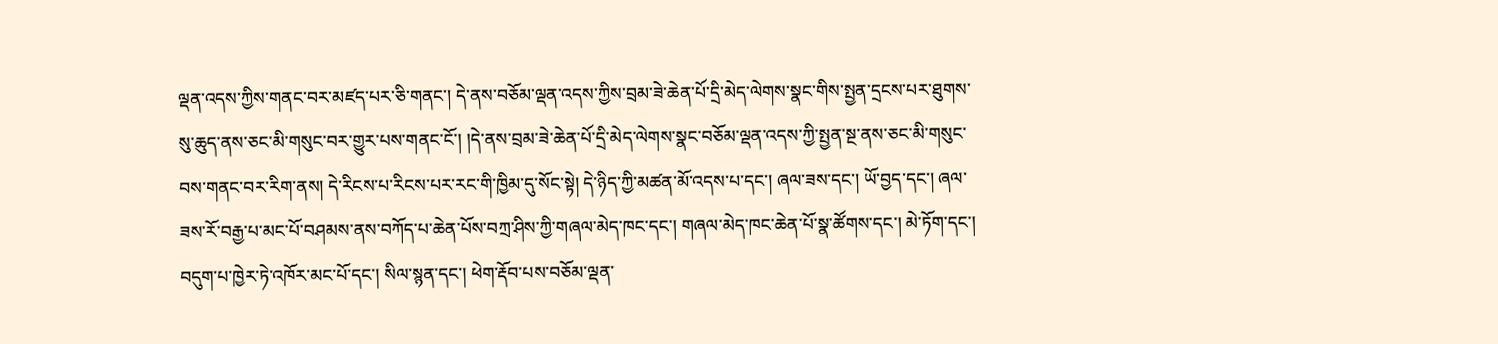ལྡན་འདས་ཀྱིས་གནང་བར་མཛད་པར་ཅི་གནང་། དེ་ནས་བཅོམ་ལྡན་འདས་ཀྱིས་བྲམ་ཟེ་ཆེན་པོ་དྲི་མེད་ལེགས་སྣང་གིས་སྤྱན་དྲངས་པར་ཐུགས་སུ་ཆུད་ནས་ཅང་མི་གསུང་བར་གྱུར་པས་གནང་ངོ་། །དེ་ནས་བྲམ་ཟེ་ཆེན་པོ་དྲི་མེད་ལེགས་སྣང་བཅོམ་ལྡན་འདས་ཀྱི་སྤྱན་སྔ་ནས་ཅང་མི་གསུང་བས་གནང་བར་རིག་ནས། དེ་རིངས་པ་རིངས་པར་རང་གི་ཁྱིམ་དུ་སོང་སྟེ། དེ་ཉིད་ཀྱི་མཚན་མོ་འདས་པ་དང་། ཞལ་ཟས་དང་། ཡོ་བྱད་དང་། ཞལ་ཟས་རོ་བརྒྱ་པ་མང་པོ་བཤམས་ནས་བཀོད་པ་ཆེན་པོས་བཀྲ་ཤིས་ཀྱི་གཞལ་མེད་ཁང་དང་། གཞལ་མེད་ཁང་ཆེན་པོ་སྣ་ཚོགས་དང་། མེ་ཏོག་དང་། བདུག་པ་ཁྱེར་ཏེ་འཁོར་མང་པོ་དང་། སིལ་སྙན་དང་། ཕེག་རྡོབ་པས་བཅོམ་ལྡན་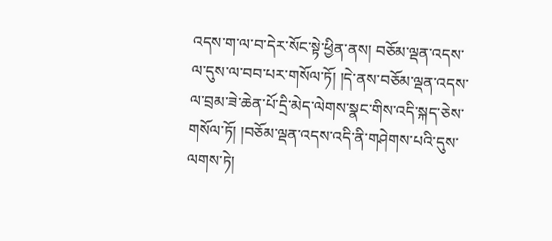འདས་ག་ལ་བ་དེར་སོང་སྟེ་ཕྱིན་ནས། བཅོམ་ལྡན་འདས་ལ་དུས་ལ་བབ་པར་གསོལ་ཏོ། །དེ་ནས་བཅོམ་ལྡན་འདས་ལ་བྲམ་ཟེ་ཆེན་པོ་དྲི་མེད་ལེགས་སྣང་གིས་འདི་སྐད་ཅེས་གསོལ་ཏོ། །བཅོམ་ལྡན་འདས་འདི་ནི་གཤེགས་པའི་དུས་ལགས་ཏེ།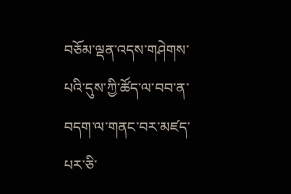བཅོམ་ལྡན་འདས་གཤེགས་པའི་དུས་ཀྱི་ཚོད་ལ་བབ་ན་བདག་ལ་གནང་བར་མཛད་པར་ཅི་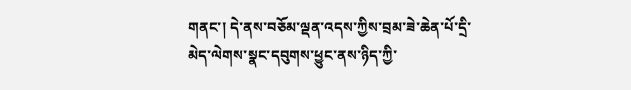གནང་། དེ་ནས་བཅོམ་ལྡན་འདས་ཀྱིས་བྲམ་ཟེ་ཆེན་པོ་དྲི་མེད་ལེགས་སྣང་དབུགས་ཕྱུང་ནས་ཉིད་ཀྱི་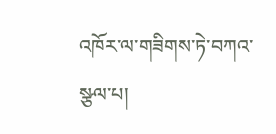འཁོར་ལ་གཟིགས་ཏེ་བཀའ་སྩལ་པ།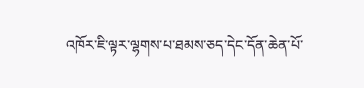འཁོར་ཇི་ལྟར་ལྷགས་པ་ཐམས་ཅད་དེང་དོན་ཆེན་པོ་